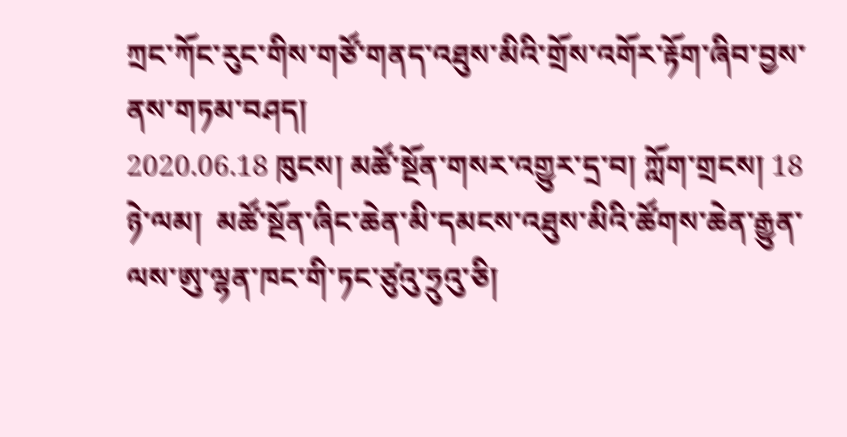ཀྲང་ཀོང་རུང་གིས་གཙོ་གནད་འཐུས་མིའི་གྲོས་འགོར་རྟོག་ཞིབ་བྱས་ནས་གཏམ་བཤད།
2020.06.18 ཁུངས། མཚོ་སྔོན་གསར་འགྱུར་དྲ་བ། ཀློག་གྲངས། 18
ཉེ་ལམ།  མཚོ་སྔོན་ཞིང་ཆེན་མི་དམངས་འཐུས་མིའི་ཚོགས་ཆེན་རྒྱུན་ལས་ཨུ་ལྷན་ཁང་གི་ཏང་ཙུའུ་ཧྲུའུ་ཅི།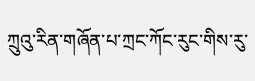ཀྲུའུ་རིན་གཞོན་པ་ཀྲང་ཀོང་རུང་གིས་རུ་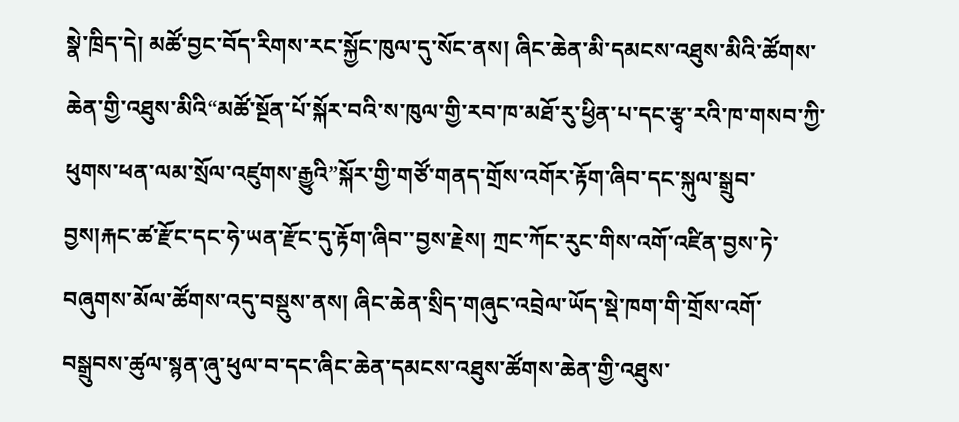སྣེ་ཁྲིད་དེ། མཚོ་བྱང་བོད་རིགས་རང་སྐྱོང་ཁུལ་དུ་སོང་ནས། ཞིང་ཆེན་མི་དམངས་འཐུས་མིའི་ཚོགས་ཆེན་གྱི་འཐུས་མིའི“མཚོ་སྔོན་པོ་སྐོར་བའི་ས་ཁུལ་གྱི་རབ་ཁ་མཐོ་རུ་ཕྱིན་པ་དང་རྩྭ་རའི་ཁ་གསབ་ཀྱི་ཕུགས་ཕན་ལམ་སྲོལ་འཛུགས་རྒྱུའི”སྐོར་གྱི་གཙོ་གནད་གྲོས་འགོར་རྟོག་ཞིབ་དང་སྐུལ་སྒྲུབ་བྱས།རྐང་ཚ་རྫོང་དང་ཧེ་ཡན་རྫོང་དུ་རྟོག་ཞིབ་་བྱས་རྗེས། ཀྲང་ཀོང་རུང་གིས་འགོ་འཛིན་བྱས་ཏེ་བཞུགས་མོལ་ཚོགས་འདུ་བསྡུས་ནས། ཞིང་ཆེན་སྲིད་གཞུང་འབྲེལ་ཡོད་སྡེ་ཁག་གི་གྲོས་འགོ་བསྒྲུབས་ཚུལ་སྙན་ཞུ་ཕུལ་བ་དང་ཞིང་ཆེན་དམངས་འཐུས་ཚོགས་ཆེན་གྱི་འཐུས་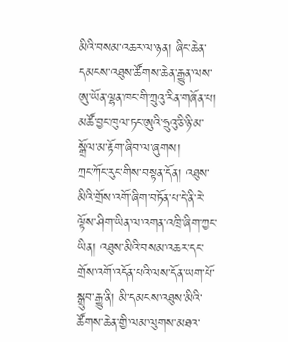མིའི་བསམ་འཆར་ལ་ཉན། ཞིང་ཆེན་དམངས་འཐུས་ཚོགས་ཆེན་རྒྱུན་ལས་ཨུ་ཡོན་ལྷན་ཁང་གི་ཀྲུའུ་རིན་གཞོན་པ། མཚོ་བྱང་ཁུལ་ཏང་ཨུའི་ཧྲུའུ་ཅི་ཉི་མ་སྒྲོལ་མ་རྟོག་ཞིབ་ལ་ཞུགས།
ཀྲང་ཀོང་རུང་གིས་བསྟན་དོན། འཐུས་མིའི་གྲོས་འགོ་ཞིག་བཏོན་པ་དེ་ནི་རེ་ལྟོས་ཤིག་ཡིན་ལ་འགན་འཁྲི་ཞིག་ཀྱང་ཡིན། འཐུས་མིའི་བསམ་འཆར་དང་གྲོས་འགོ་འདོན་པའི་ལས་དོན་ཡག་པོ་སྒྲུབ་རྒྱུ་ནི། མི་དམངས་འཐུས་མིའི་ཚོགས་ཆེན་གྱི་ལམ་ལུགས་མཐའ་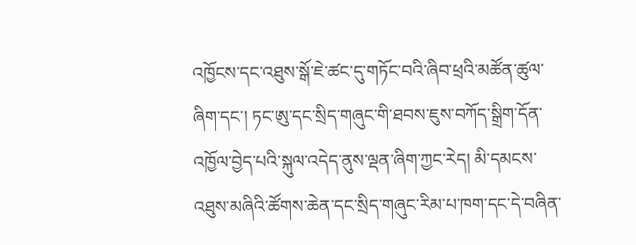འཁྱོངས་དང་འཐུས་སྒོ་ཇེ་ཚང་དུ་གཏོང་བའི་ཞིབ་ཕྲའི་མཚོན་ཚུལ་ཞིག་དང་། ཏང་ཨུ་དང་སྲིད་གཞུང་གི་ཐབས་ཇུས་བཀོད་སྒྲིག་དོན་འཁྱོལ་བྱེད་པའི་སྐུལ་འདེད་ནུས་ལྡན་ཞིག་ཀྱང་རེད། མི་དམངས་འཐུས་མཞིའི་ཚོགས་ཆེན་དང་སྲིད་གཞུང་རིམ་པ་ཁག་དང་དེ་བཞིན་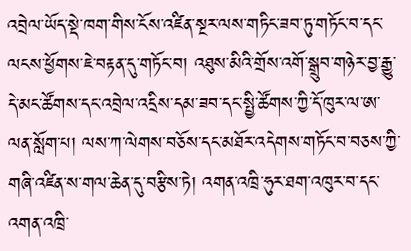འབྲེལ་ཡོད་སྡེ་ཁག་གིས་ངོས་འཛིན་སྔར་ལས་གཏིང་ཟབ་ཏུ་གཏོང་བ་དང་ལངས་ཕྱོགས་ཇེ་བརྟན་དུ་གཏོང་བ། འཐུས་མིའི་གྲོས་འགོ་སྒྲུབ་གཉེར་བྱ་རྒྱུ་དེ་མང་ཚོགས་དང་འབྲེལ་འདྲིས་དམ་ཟབ་དང་སྤྱི་ཚོགས་ཀྱི་དོ་ཁུར་ལ་ཨ་ལན་སློག་པ། ལས་ཀ་ལེགས་བཅོས་དང་མཐོར་འདེགས་གཏོང་བ་བཅས་ཀྱི་གཞི་འཛིན་ས་གལ་ཆེན་དུ་བརྩིས་ཏེ། འགན་འཁྲི་ཧུར་ཐག་འཁུར་བ་དང་འགན་འཁྲི་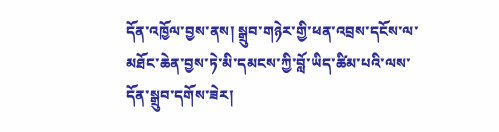དོན་འཁྱོལ་བྱས་ནས། སྒྲུབ་གཉེར་གྱི་ཕན་འབྲས་དངོས་ལ་མཐོང་ཆེན་བྱས་ཏེ་མི་དམངས་ཀྱི་བློ་ཡིད་ཚིམ་པའི་ལས་དོན་སྒྲུབ་དགོས་ཟེར།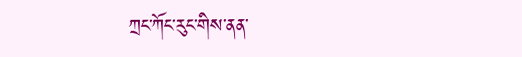ཀྲང་ཀོང་རུང་གིས་ནན་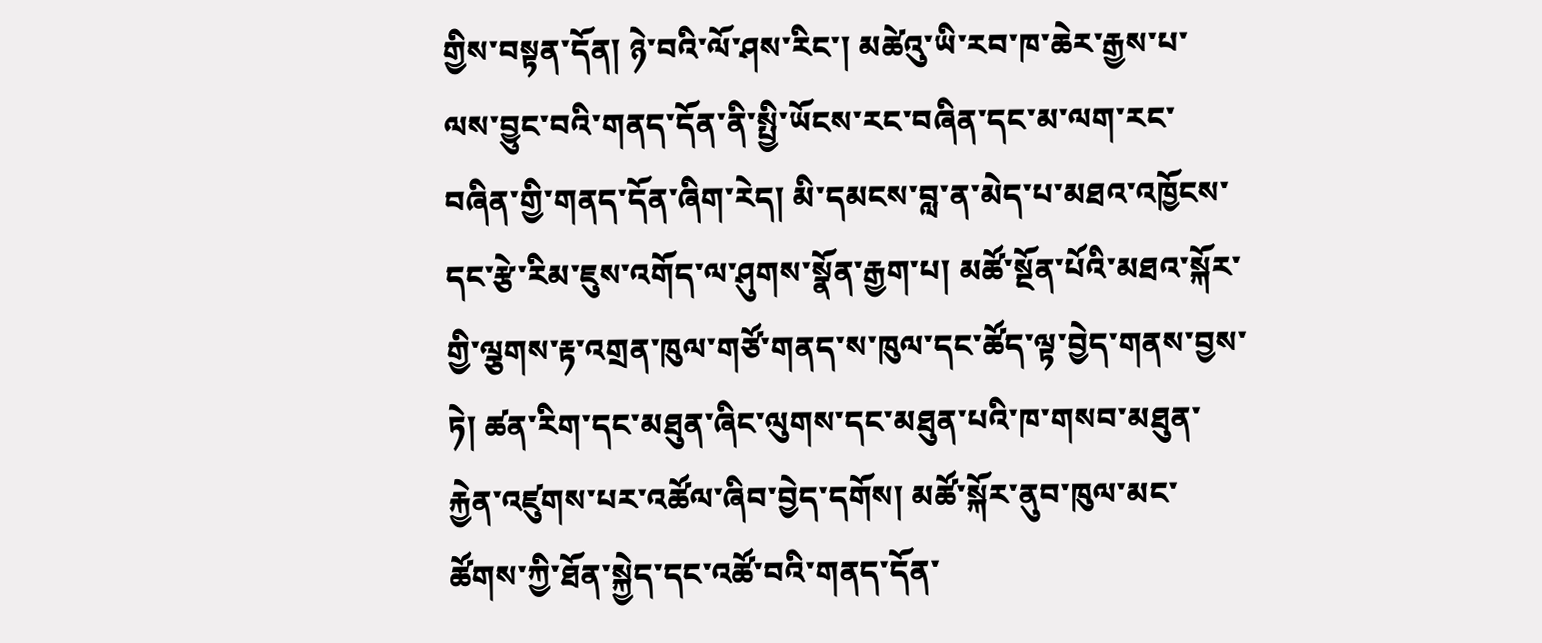གྱིས་བསྟན་དོན། ཉེ་བའི་ལོ་ཤས་རིང་། མཚེའུ་ཡི་རབ་ཁ་ཆེར་རྒྱས་པ་ལས་བྱུང་བའི་གནད་དོན་ནི་སྤྱི་ཡོངས་རང་བཞིན་དང་མ་ལག་རང་བཞིན་གྱི་གནད་དོན་ཞིག་རེད། མི་དམངས་བླ་ན་མེད་པ་མཐའ་འཁྱོངས་དང་རྩེ་རིམ་ཇུས་འགོད་ལ་ཤུགས་སྣོན་རྒྱག་པ། མཚོ་སྔོན་པོའི་མཐའ་སྐོར་གྱི་ལྕགས་རྟ་འགྲན་ཁུལ་གཙོ་གནད་ས་ཁུལ་དང་ཚོད་ལྟ་བྱེད་གནས་བྱས་ཏེ། ཚན་རིག་དང་མཐུན་ཞིང་ལུགས་དང་མཐུན་པའི་ཁ་གསབ་མཐུན་རྐྱེན་འཛུགས་པར་འཚོལ་ཞིབ་བྱེད་དགོས། མཚོ་སྐོར་ནུབ་ཁུལ་མང་ཚོགས་ཀྱི་ཐོན་སྐྱེད་དང་འཚོ་བའི་གནད་དོན་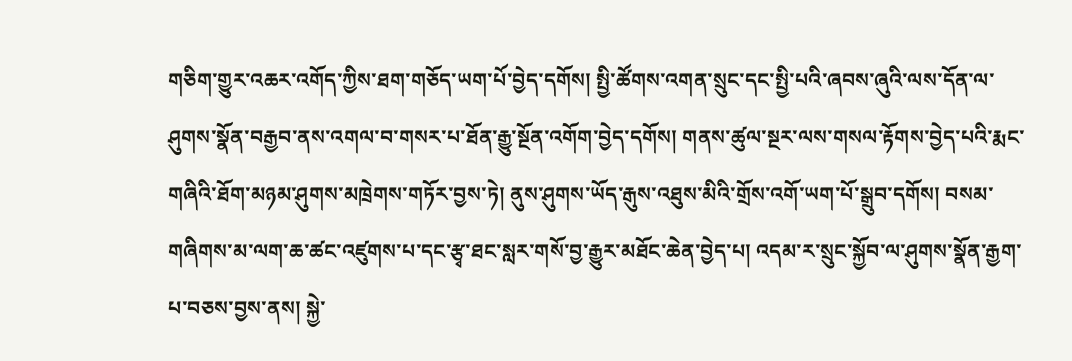གཅིག་གྱུར་འཆར་འགོད་ཀྱིས་ཐག་གཅོད་ཡག་པོ་བྱེད་དགོས། སྤྱི་ཚོགས་འགན་སྲུང་དང་སྤྱི་པའི་ཞབས་ཞུའི་ལས་དོན་ལ་ཤུགས་སྣོན་བརྒྱབ་ནས་འགལ་བ་གསར་པ་ཐོན་རྒྱུ་སྔོན་འགོག་བྱེད་དགོས། གནས་ཚུལ་སྔར་ལས་གསལ་རྟོགས་བྱེད་པའི་རྨང་གཞིའི་ཐོག་མཉམ་ཤུགས་མཁྲེགས་གཏོར་བྱས་ཏེ། ནུས་ཤུགས་ཡོད་རྒུས་འཐུས་མིའི་གྲོས་འགོ་ཡག་པོ་སྒྲུབ་དགོས། བསམ་གཞིགས་མ་ལག་ཆ་ཚང་འཛུགས་པ་དང་རྩྭ་ཐང་སླར་གསོ་བྱ་རྒྱུར་མཐོང་ཆེན་བྱེད་པ། འདམ་ར་སྲུང་སྐྱོབ་ལ་ཤུགས་སྣོན་རྒྱག་པ་བཅས་བྱས་ནས། སྐྱེ་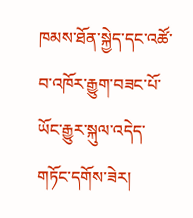ཁམས་ཐོན་སྐྱེད་དང་འཚོ་བ་འཁོར་རྒྱུག་བཟང་པོ་ཡོང་རྒྱུར་སྐུལ་འདེད་གཏོང་དགོས་ཟེར།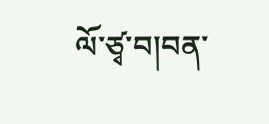ལོ་ཙྭ་བ།བན་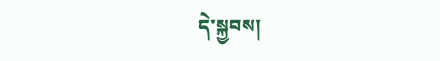དེ་སྐྱབས།